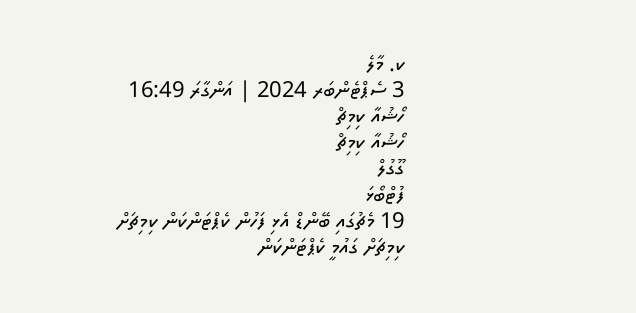ކ. މާލެ
3 ސެޕްޓެންބަރ 2024 | އަންގާރަ 16:49
ހޯޝުއާ ކިމިޗް
ހޯޝުއާ ކިމިޗް
ގޫގުލް
ފުޓްބޯޅަ
19 މެޗުގައި ބޭންޑް އެޅި ފަހުން ކެޕްޓަންކަން ކިމިޗަށް
ކިމިޗަށް ގައުމީ ކެޕްޓަންކަން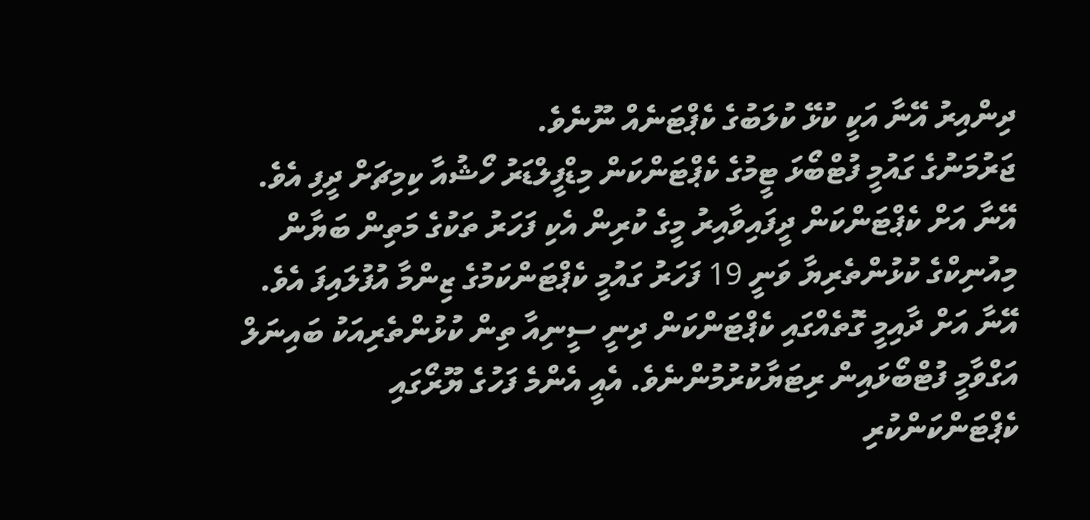ދިންއިރު އޭނާ އަކީ ކުޅޭ ކުލަބުގެ ކެޕްޓަނެއް ނޫނެވެ.
ޖަރުމަނުގެ ގައުމީ ފުޓްބޯޅަ ޓީމުގެ ކެޕްޓަންކަން މިޑްފީލްޑަރު ހޯޝުއާ ކިމިޗަށް ދީފި އެވެ.
އޭނާ އަށް ކެޕްޓަންކަން ދީފައިވާއިރު މީގެ ކުރިން އެކި ފަހަރު ތަކުގެ މަތިން ބަޔާން މިއުނިކްގެ ކުޅުންތެރިޔާ ވަނީ 19 ފަހަރު ގައުމީ ކެޕްޓަންކަމުގެ ޒިންމާ އުފުލައިފަ އެވެ. އޭނާ އަށް ދާއިމީ ގޮތެއްގައި ކެޕްޓަންކަން ދިނީ ސީނިއާ ތިން ކުޅުންތެރިއަކު ބައިނަލް އަގްވާމީ ފުޓްބޯޅައިން ރިޓަޔާކުރުމުންނެވެ. އެއީ އެންމެ ފަހުގެ ޔޫރޯގައި ކެޕްޓަންކަންކުރި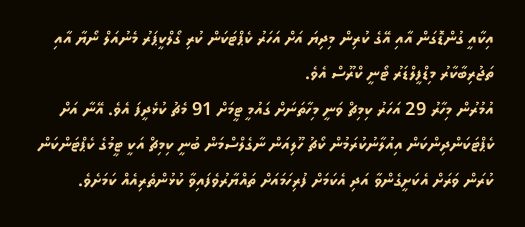އިކާއީ ގުންޑޮގަން އާއި އޭގެ ކުރިން މިދިޔަ އަށް އަހަރު ކެޕްޓަކަން ކުރި ގޯލްކީޕަރު މެނުއަލް ނޯޔާ އާއި ތަޖުރިބާކާރު މިޑްފީލްޑަރު ޓޯނީ ކްރޫސް އެވެ.
އުމުރުން މިހާރު 29 އަހަރު ކިމިޗް ވަނީ މިހާތަނަށް ގައުމީ ޓީމަށް 91 މެޗު ކުޅެދީފަ އެވެ. އޭނާ އަށް ކެޕްޓަކަންދިންކަން އިއުލާނުކުރަމުން ކޯޗު ހޫލިއަން ނާގެލްސްމަން ބުނީ ކިމިޗް އަކީ ޓީމުގެ ކެޕްޓަންކަން ކުރަން ވަރަށް އެކަށީގެންވާ އަދި އެކަމަށް ފުރިހަމައަށް ތައްޔާރުވެފައިވާ ކުޅުންތެރިއެއް ކަމަށެވެ.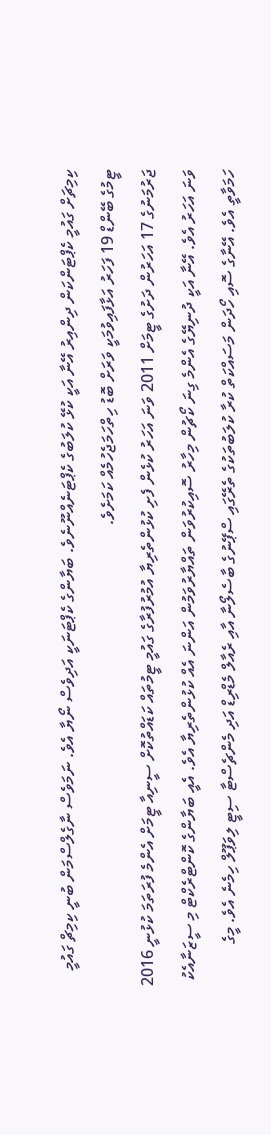ކިމިޗަށް ގައުމީ ކެޕްޓަންކަން ދިންއިރު އޭނާ އަކީ ކުޅޭ ކުލަބުގެ ކެޕްޓަނެއްނޫނެވެ. ބަޔާންގެ ކެޕްޓަނަކީ އަދިވެސް ނޯޔާ އެވެ. ނަމަވެސް ނާގެލްސްމަން ބުނީ ކިމިޗް ގައުމީ ޓީމުގެ ބޭންޑް 19 ފަހަރު އަޅާފައިވުމަކީ ވަރަށް ބޮޑު ހިތްހަމަޖެހުމެއް ކަމަށެވެ.
ޖަރުމަނުގެ 17 އަހަރުން ދަށުގެ ޓީމަށް 2011 ވަނަ އަހަރު ކުޅެން ފެށި ކުޅުންތެރިޔާ އުމުރުފުރާގެ ގައުމީ ޓީމުތައް ކަޑައްތުކޮށް ސީނިއާ ޓީމަށް އެންމެ ފުރަތަމަ ކުޅުނީ 2016 ވަނަ އަހަރު އެވެ. އޭނާ އަކީ ދުނިޔޭގެ އެންމެ ގިނަ ކޯޗުން މިހާރު ސޮއިކުރުވަން ތައްޔާރުވަމުން އަންނަ އެއް ކުޅުންތެރިޔާ އެވެ. އެއީ ބަޔާންގެ ކޮންޓްރެކްޓް މި ސީޒަނާއެކު ހަމަވާތީ އެވެ. އޭނާގެ ސޮއި ހޯދަން މަސައްކަތް ކުރާ ކުލަބުތަކުގެ ތެރޭގައި ސްޕޭނުގެ ބާސެލޯނާ އާއި ރެއާލް މެޑްރިޑް އަދި މެންޗެސްޓާ ސިޓީ ލިވަޕޫލް ހިމެނެ އެވެ. މީގެ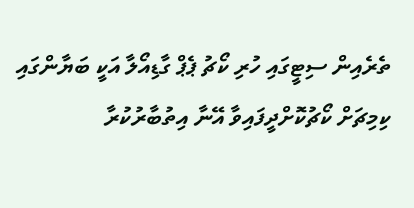ތެރެއިން ސިޓީގައި ހުރި ކޯޗު ޕެޕް ގާޑިއޯލާ އަކީ ބަޔާންގައި ކިމިޗަށް ކޯޗުކޮށްދީފައިވާ އޭނާ އިތުބާރުކުރާ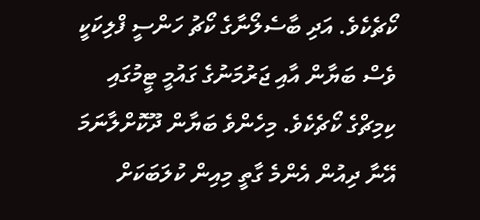ކޯޗެކެވެ. އަދި ބާސެލޯނާގެ ކޯޗު ހަންސީ ފްލިކަކީ ވެސް ބަޔާން އާއި ޖަރުމަނުގެ ގައުމީ ޓީމުގައި ކިމިޗްގެ ކޯޗެކެވެ. މިހެންވެ ބަޔާން ދޫކޮށްލާނަމަ އޭނާ ދިއުން އެންމެ ގާތީ މިއިން ކުލަބަކަށް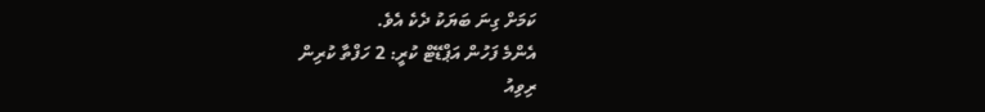ކަމަށް ގިނަ ބަޔަކު ދެކެ އެވެ.
އެންމެ ފަހުން އަޕްޑޭޓް ކުރީ: 2 ހަފްތާ ކުރިން
ރިވިއު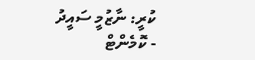ކުރީ: ނާޒުމީ ސައީދު
- ކޮމެންޓް